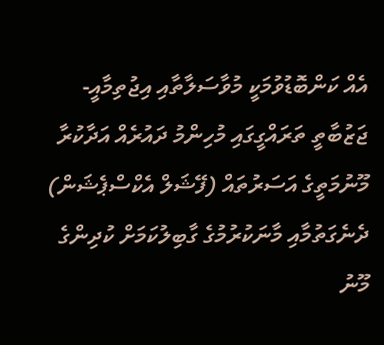އެއް ކަންބޮޑުވުމަކީ މުވާސަލާތާއި އިޖުތިމާއީ-ޖަޒުބާތީ ތަރައްގީގައި މުހިންމު ދައުރެއް އަދާކުރާ މޫނުމަތީގެ އަސަރުތައް (ފޭޝަލް އެކްސްޕެޝަން) ދެނެގަތުމާއި މާނަކުރުމުގެ ގާބިލުކަމަށް ކުދިންގެ މޫނު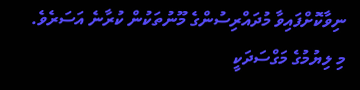ނިވާކޮށްފައިވާ މުދައްރިސުންގެ މޫނުތަކުން ކުރާނެ އަސަރެވެ.
މި ލިޔުމުގެ މަގްސަދަކީ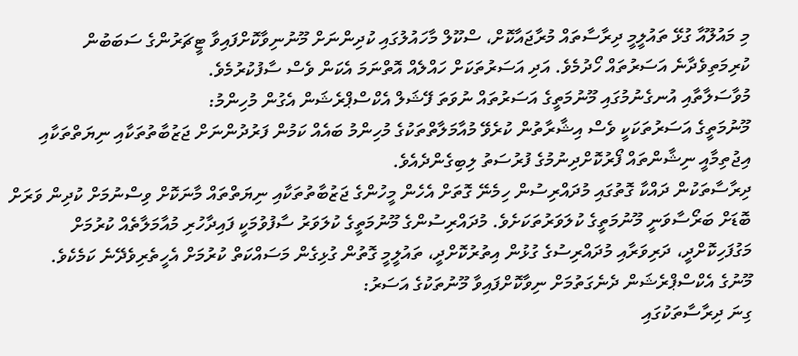މި މައުލޫއާ ގުޅޭ ތައުލީމީ ދިރާސާތައް މުރާޖައާކޮށް، ސްކޫލް މާހައުލުގައި ކުދިންނަށް މޫނުނިވާކޮށްފައިވާ ޓީޗަރުންގެ ސަބަބުން ކުރިމަތިވެދާނެ އަސަރުތައް ހޯދުމެވެ. އަދި އަސަރުތަކަށް ހައްލެއް އޮތްނަމަ އެކަން ވެސް ސާފުކުރުމެވެ.
މުވާސަލާތާއި އުނގެނުމުގައި މޫނުމަތީގެ އަސަރުތައް ނުވަތަ ފޭޝަލް އެކްސްޕްރެޝަން އެގުން މުހިންމު:
މޫނުމަތީގެ އަސަރުތަކަކީ ވެސް އިޝާރާތުން ކުރެވޭ މުއާމަލާތްތަކުގެ މުހިންމު ބައެއް ކަމުން ފަރުދުންނަށް ޖަޒުބާތުތަކާއި ނިޔަތްތަކާއި އިޖުތިމާއީ ނިޝާންތައް ފޯރުކޮށްދިނުމުގެ ފުރުސަތު ލިބިގެންދެއެވެ.
ދިރާސާތަކުން ދައްކާ ގޮތުގައި މުދައްރިސުން ހިމެނޭ ގޮތަށް އެހެން މީހުންގެ ޖަޒުބާތުތަކާއި ނިޔަތްތައް މާނަކޮށް ވިސްނުމަށް ކުދިން ވަރަށް ބޮޑަށް ބަރޯސާވަނީ މޫނުމަތީގެ ކުލަވަރުތަކަށެވެ. މުދައްރިސުންގެ މޫނުމަތީގެ ކުލަވަރު ސާފުވުމަކީ ފައިދާހުރި މުއާމަލާތެއް ކުރުމަށް މަގުފަހިކޮށްދީ، ދަރިވަރާއި މުދައްރިސުގެ ގުޅުން އިތުރުކޮށްދީ، ތައުލީމީ ގޮތުން ގުޅިގެން މަސައްކަތް ކުރުމަށް އެހީތެރިވެދޭނެ ކަމެކެވެ.
މޫނުގެ އެކްސްޕްރެޝަން ދެނެގަތުމަށް ނިވާކޮށްފައިވާ މޫނުތަކުގެ އަސަރު:
ގިނަ ދިރާސާތަކުގައި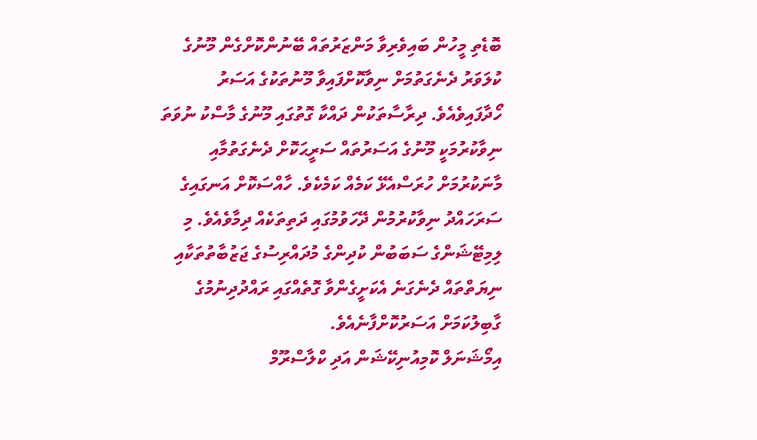ބޮޑެތި މީހުން ބައިވެރިވާ މަންޒަރުތައް ބޭނުންކޮށްގެން މޫނުގެ ކުލަވަރު ދެނެގަތުމަށް ނިވާކޮށްފައިވާ މޫނުތަކުގެ އަސަރު ހޯދާފައިވެއެވެ. ދިރާސާތަކުން ދައްކާ ގޮތުގައި މޫނުގެ މާސްކު ނުވަތަ ނިވާކުރުމަކީ މޫނުގެ އަސަރުތައް ސަރީޙަކޮށް ދެނެގަތުމާއި މާނަކުރުމަށް ހުރަސްއެޅޭ ކަމެއް ކަމެކެވެ. ހާއްސަކޮށް އަނގައިގެ ސަރަހައްދު ނިވާކުރުމުން ދޭހަވުމުގައި ދަތިތަކެއް ދިމާވެއެވެ. މި ލިމިޓޭޝަންގެ ސަބަބުން ކުދިންގެ މުދައްރިސުގެ ޖަޒުބާތުތަކާއި ނިޔަތްތައް ދެނެގަނެ އެކަށީގެންވާ ގޮތެއްގައި ރައްދުދިނުމުގެ ގާބިލުކަމަށް އަސަރުކޮށްފާނެއެވެ.
އިމޯޝަނަލް ކޮމިއުނިކޭޝަން އަދި ކްލާސްރޫމް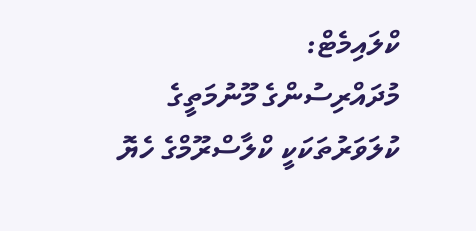ކްލައިމެޓް:
މުދައްރިސުންގެ މޫނުމަތީގެ ކުލަވަރުތަކަކީ ކްލާސްރޫމްގެ ހެޔޮ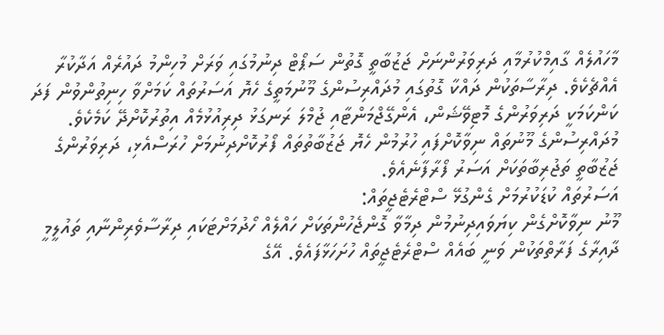މާހައުލެއް ގާއިމްކުރުމާއި ދަރިވަރުންނަށް ޖަޒުބާތީ ގޮތުން ސަޕޯޓް ދިނުމުގައި ވަރަށް މުހިންމު ދައުރެއް އަދާކުރާ އެއްޗެކެވެ. ދިރާސާތަކުން ދައްކާ ގޮތުގައި މުދައްރިސުންގެ މޫނުމަތީގެ ހެޔޮ އަސަރުތައް ކަމަށްވާ ހިނިތުންވުން ފަދަ ކަންކަމަކީ ދަރިވަރުންގެ މޮޓިވޭޝަން، އެންގޭޖްމަންޓާއި ޖުމްލަ ރަނގަޅު ދިރިއުޅުމެއް އިތުރުކޮށްދޭ ކަމެކެވެ. މުދައްރިސުންގެ މޫނުތައް ނިވާކޮށްފައި ހުރުމުން ހެޔޮ ޖަޒުބާތުތައް ފޯރުކޮށްދިނުމަށް ހުރަސްއެޅި، ދަރިވަރުންގެ ޖަޒުބާތީ ތަޖުރިބާތަކަށް އަސަރު ފޯރާފާނެއެވެ.
އަސަރުތައް ކުޑަކުރުމަށް ގެންގުޅޭ ސްޓްރެޓެޖީތައް:
މޫނު ނިވާކޮށްގެން ކިޔަވައިދިނުމުން ދިމާވާ ގޮންޖެހުންތަކަށް ހައްލެއް ހޯދުމަށްޓަކައި ދިރާސާވެރިންނާއި ތައުލީމީ ދާއިރާގެ ފަރާތްތަކުން ވަނީ ބައެއް ސްޓްރެޓެޖީތައް ހުށަހަޅާފައެވެ. އޭގެ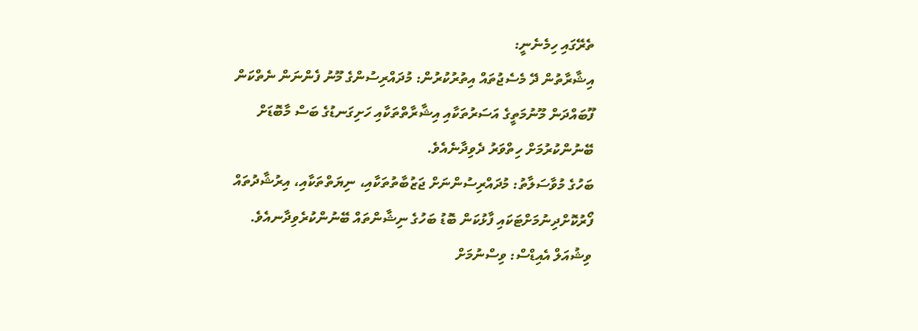ތެރޭގައި ހިމެނެނީ:
އިޝާރާތުން ދޭ މެސެޖުތައް އިތުރުކުރުން: މުދައްރިސުންގެ މޫނު ފެންނަން ނެތްކަން ފޫބައްދަން މޫނުމަތީގެ އަސަރުތަކާއި އިޝާރާތްތަކާއި ހަށިގަނޑުގެ ބަސް މާބޮޑަށް ބޭނުންކުރުމަށް ހިތްވަރު ދެވިދާނެއެވެ.
ބަހުގެ މުވާސަލާތު: މުދައްރިސުންނަށް ޖަޒުބާތުތަކާއި، ނިޔަތްތަކާއި، އިރުޝާދުތައް ފޯރުކޮށްދިނުމަށްޓަކައި ފާޅުކަން ބޮޑު ބަހުގެ ނިޝާންތައް ބޭނުންކުރެވިދާނއެވެ.
ވިޝުއަލް އެއިޑްސް: ވިސްނުމަށް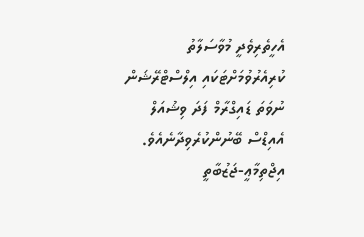އެހީތެރިވެދީ މުވާސަލާތު ކުރިއެރުވުމަށްޓަކައި އިލްސްޓްރޭޝަން ނުވަތަ ޑައިގްރާމް ފަދަ ވިޝުއަލް އެއިޑްސް ބޭނުންކުރެވިދާނެއެވެ.
އިޖްތިމާޢީ-ޖަޒުބާތީ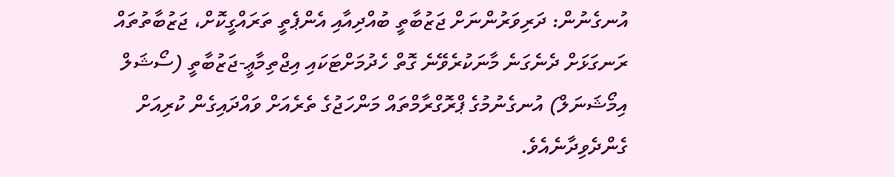އުނގެނުން: ދަރިވަރުންނަށް ޖަޒުބާތީ ބުއްދިއާއި އެންޕެތީ ތަރައްގީކޮށް، ޖަޒުބާތުތައް ރަނގަޅަށް ދެނެގަނެ މާނަކުރެވޭނެ ގޮތް ހެދުމަށްޓަކައި އިޖްތިމާޢީ-ޖަޒުބާތީ (ސޯޝަލް އިމޯޝަނަލް) އުނގެނުމުގެ ޕްރޮގްރާމްތައް މަންހަޖުގެ ތެރެއަށް ވައްދައިގެން ކުރިއަށް ގެންދެވިދާނެއެވެ.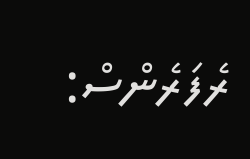ރެފަރެންސް: